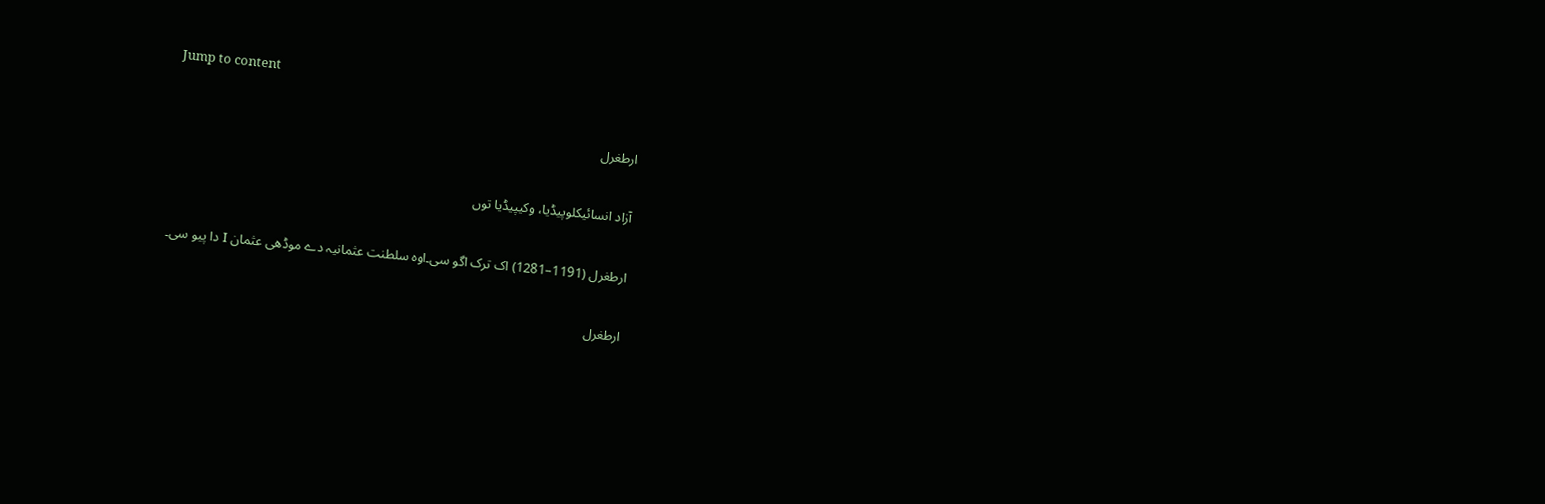Jump to content

ارطغرل

آزاد انسائیکلوپیڈیا، وکیپیڈیا توں

ارطغرل (1191–1281) اک ترک اگو سی۔اوہ سلطنت عثمانیہ دے موڈھی عثمان I دا پیو سی۔

ارطغرل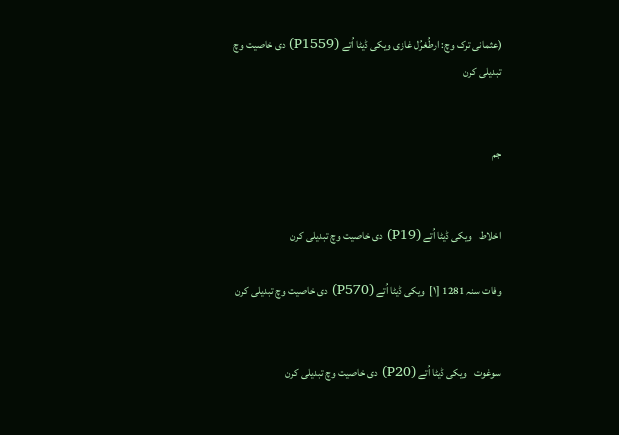(عثمانی ترک وچ: ارطُغرُل غازى ویکی ڈیٹا اُتے (P1559) دی خاصیت وچ تبدیلی کرن


جم


اخلاط   ویکی ڈیٹا اُتے (P19) دی خاصیت وچ تبدیلی کرن

وفات سنہ 1281 [۱]  ویکی ڈیٹا اُتے (P570) دی خاصیت وچ تبدیلی کرن


سوغوت   ویکی ڈیٹا اُتے (P20) دی خاصیت وچ تبدیلی کرن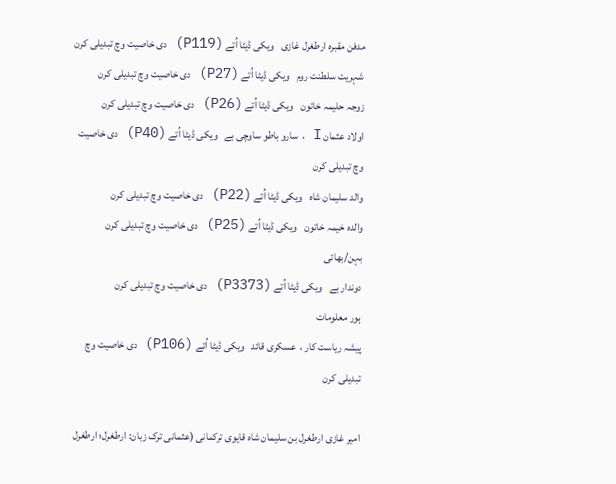مدفن مقبرہ ارطغرل غازی   ویکی ڈیٹا اُتے (P119) دی خاصیت وچ تبدیلی کرن
شہریت سلطنت روم   ویکی ڈیٹا اُتے (P27) دی خاصیت وچ تبدیلی کرن
زوجہ حلیمہ خاتون   ویکی ڈیٹا اُتے (P26) دی خاصیت وچ تبدیلی کرن
اولاد عثمان I ،  سارو باطو ساوچی بے   ویکی ڈیٹا اُتے (P40) دی خاصیت وچ تبدیلی کرن
والد سلیمان شاہ   ویکی ڈیٹا اُتے (P22) دی خاصیت وچ تبدیلی کرن
والدہ خیمہ خاتون   ویکی ڈیٹا اُتے (P25) دی خاصیت وچ تبدیلی کرن
بہن/بھائی
دوندار بے   ویکی ڈیٹا اُتے (P3373) دی خاصیت وچ تبدیلی کرن
ہور معلومات
پیشہ ریاست کار ،  عسکری قائد   ویکی ڈیٹا اُتے (P106) دی خاصیت وچ تبدیلی کرن

امیر غازی ارطغرل بن سلیمان شاہ قایوی ترکمانی (عثمانی ترک زبان: ارطغرل؛ ارطغرل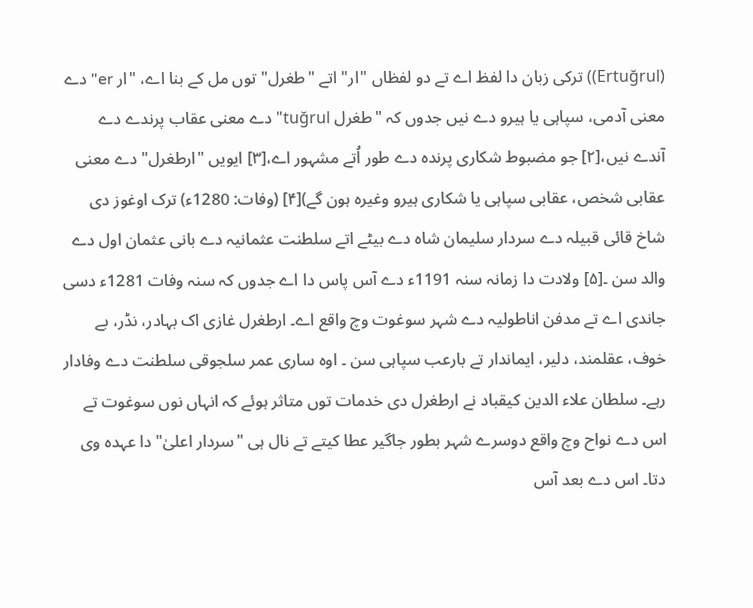(Ertuğrul)) ترکی زبان دا لفظ اے تے دو لفظاں "ار" اتے "طغرل" توں مل کے بنا اے، "ار er" دے معنی آدمی، سپاہی یا ہیرو دے نيں جدوں کہ "طغرل tuğrul" دے معنی عقاب پرندے دے آندے نيں،[۲] جو مضبوط شکاری پرندہ دے طور اُتے مشہور اے،[۳] ایويں "ارطغرل" دے معنی عقابی شخص، عقابی سپاہی یا شکاری ہیرو وغیرہ ہون گے)[۴] (وفات: 1280ء) ترک اوغوز دی شاخ قائی قبیلہ دے سردار سلیمان شاہ دے بیٹے اتے سلطنت عثمانیہ دے بانی عثمان اول دے والد سن ۔[۵] ولادت دا زمانہ سنہ 1191ء دے آس پاس دا اے جدوں کہ سنہ وفات 1281ء دسی جاندی اے تے مدفن اناطولیہ دے شہر سوغوت وچ واقع اے۔ ارطغرل غازی اک بہادر، نڈر، بے خوف، عقلمند، دلیر، ایماندار تے بارعب سپاہی سن ۔ اوہ ساری عمر سلجوقی سلطنت دے وفادار رہے۔ سلطان علاء الدین کیقباد نے ارطغرل دی خدمات توں متاثر ہوئے کہ انہاں نوں سوغوت تے اس دے نواح وچ واقع دوسرے شہر بطور جاگیر عطا کیتے تے نال ہی "سردار اعلیٰ" دا عہدہ وی دتا۔ اس دے بعد آس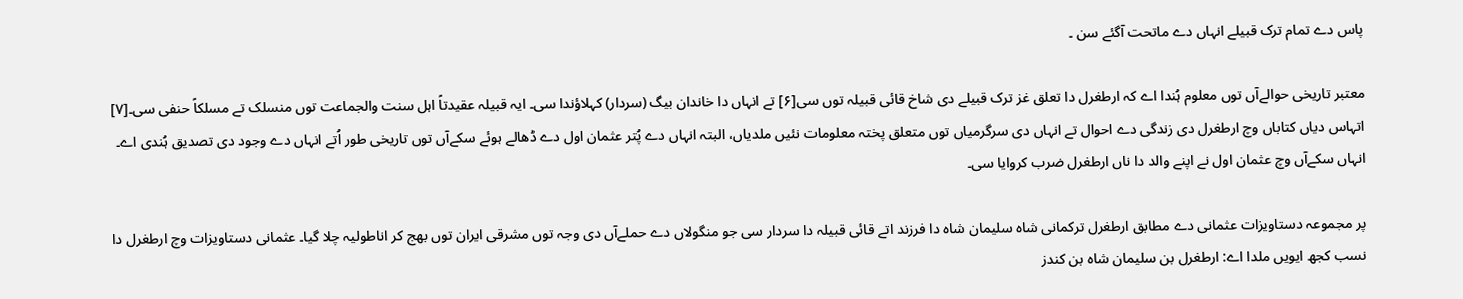پاس دے تمام ترک قبیلے انہاں دے ماتحت آگئے سن ۔

معتبر تاریخی حوالےآں توں معلوم ہُندا اے کہ ارطغرل دا تعلق غز ترک قبیلے دی شاخ قائی قبیلہ توں سی[۶] تے انہاں دا خاندان بیگ (سردار) کہلاؤندا سی۔ ایہ قبیلہ عقیدتاً اہل سنت والجماعت توں منسلک تے مسلکاً حنفی سی۔[۷] اتہاس دیاں کتاباں وچ ارطغرل دی زندگی دے احوال تے انہاں دی سرگرمیاں توں متعلق پختہ معلومات نئيں ملدیاں، البتہ انہاں دے پُتر عثمان اول دے ڈھالے ہوئے سکےآں توں تاریخی طور اُتے انہاں دے وجود دی تصدیق ہُندی اے۔ انہاں سکےآں وچ عثمان اول نے اپنے والد دا ناں ارطغرل ضرب کروایا سی۔

پر مجموعہ دستاویزات عثمانی دے مطابق ارطغرل ترکمانی شاہ سلیمان شاہ دا فرزند اتے قائی قبیلہ دا سردار سی جو منگولاں دے حملےآں دی وجہ توں مشرقی ایران توں بھج کر اناطولیہ چلا گیا۔ عثمانی دستاویزات وچ ارطغرل دا نسب کجھ ایويں ملدا اے: ارطغرل بن سلیمان شاہ بن کندز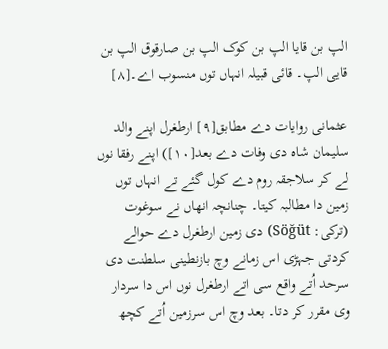الپ بن قایا الپ بن کوک الپ بن صارقوق الپ بن قایی الپ۔ قائی قبیلہ انہاں توں منسوب اے۔[۸]

عثمانی روایات دے مطابق[۹] ارطغرل اپنے والد سلیمان شاہ دی وفات دے بعد[۱۰]) اپنے رفقا نوں لے کر سلاجقہ روم دے کول گئے تے انہاں توں زمین دا مطالبہ کيتا۔ چنانچہ انھاں نے سوغوت (ترکی: Söğüt) دی زمین ارطغرل دے حوالے کردتی جہڑی اس زمانے وچ بازنطینی سلطنت دی سرحد اُتے واقع سی اتے ارطغرل نوں اس دا سردار وی مقرر کر دتا۔ بعد وچ اس سرزمین اُتے کچھ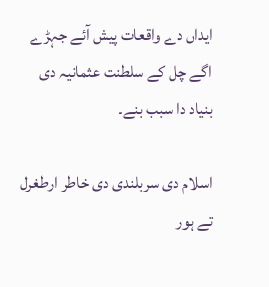ایداں دے واقعات پیش آئے جہڑے اگے چل کے سلطنت عثمانیہ دی بنیاد دا سبب بنے۔

اسلام دی سربلندی دی خاطر ارطغرل تے ہور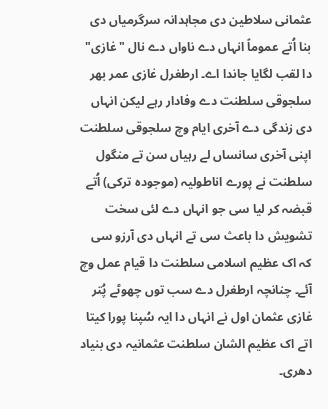عثمانی سلاطین دی مجاہدانہ سرگرمیاں دی بنا اُتے عموماً انہاں دے ناواں دے نال "غازی" دا لقب لگایا جاندا اے۔ ارطغرل غازی عمر بھر سلجوقی سلطنت دے وفادار رہے لیکن انہاں دی زندگی دے آخری ایام وچ سلجوقی سلطنت اپنی آخری سانساں لے رہیاں سن تے منگول سلطنت نے پورے اناطولیہ (موجودہ ترکی) اُتے قبضہ کر ليا سی جو انہاں دے لئی سخت تشویش دا باعث سی تے انہاں دی آرزو سی کہ اک عظیم اسلامی سلطنت دا قیام عمل وچ آئے۔ چنانچہ ارطغرل دے سب توں چھوٹے پُتر غازی عثمان اول نے انہاں دا ایہ سُپنا پورا کيتا اتے اک عظیم الشان سلطنت عثمانیہ دی بنیاد دھری۔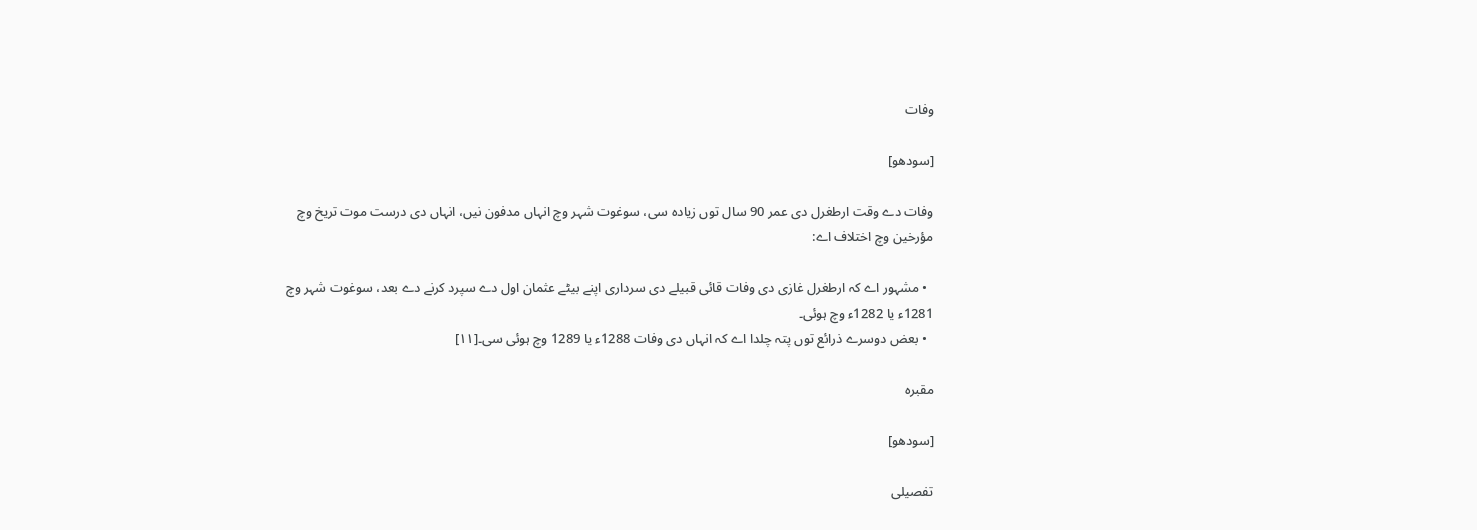وفات

[سودھو]

وفات دے وقت ارطغرل دی عمر 90 سال توں زیادہ سی، سوغوت شہر وچ انہاں مدفون نيں، انہاں دی درست موت تریخ وچ مؤرخین وچ اختلاف اے:

  • مشہور اے کہ ارطغرل غازی دی وفات قائی قبیلے دی سرداری اپنے بیٹے عثمان اول دے سپرد کرنے دے بعد، سوغوت شہر وچ 1281ء یا 1282ء وچ ہوئی۔
  • بعض دوسرے ذرائع توں پتہ چلدا اے کہ انہاں دی وفات 1288ء یا 1289 وچ ہوئی سی۔[۱۱]

مقبرہ

[سودھو]

تفصیلی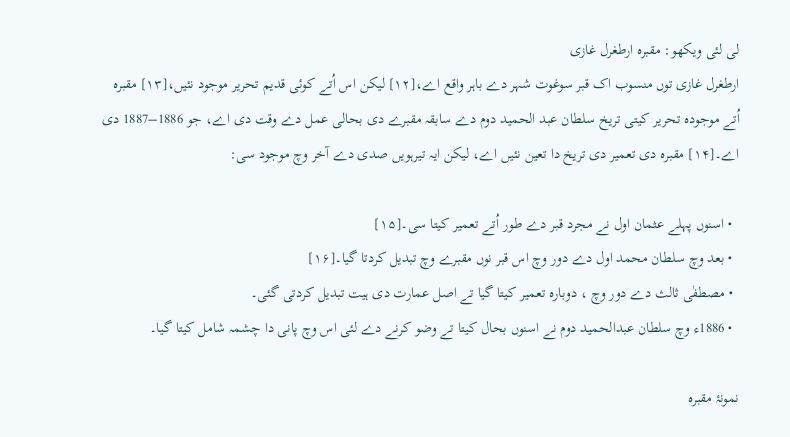لی لئی ویکھو: مقبرہ ارطغرل غازی
ارطغرل غازی توں منسوب اک قبر سوغوت شہر دے باہر واقع اے،[۱۲] لیکن اس اُتے کوئی قدیم تحریر موجود نئيں،[۱۳] مقبرہ اُتے موجودہ تحریر کيتی تریخ سلطان عبد الحمید دوم دے سابقہ مقبرے دی بحالی عمل دے وقت دی اے، جو 1886–1887 دی اے۔[۱۴] مقبرہ دی تعمیر دی تریخ دا تعین نئيں اے، لیکن ایہ تیرہويں صدی دے آخر وچ موجود سی:

  • اسنوں پہلے عثمان اول نے مجرد قبر دے طور اُتے تعمیر کيتا سی۔[۱۵]
  • بعد وچ سلطان محمد اول دے دور وچ اس قبر نوں مقبرے وچ تبدیل کردتا گیا۔[۱۶]
  • مصطفٰی ثالث دے دور وچ ، دوبارہ تعمیر کيتا گیا تے اصل عمارت دی ہیت تبدیل کردتی گئی۔
  • 1886ء وچ سلطان عبدالحمید دوم نے اسنوں بحال کيتا تے وضو کرنے دے لئی اس وچ پانی دا چشمہ شامل کيتا گیا۔

نمونۂ مقبرہ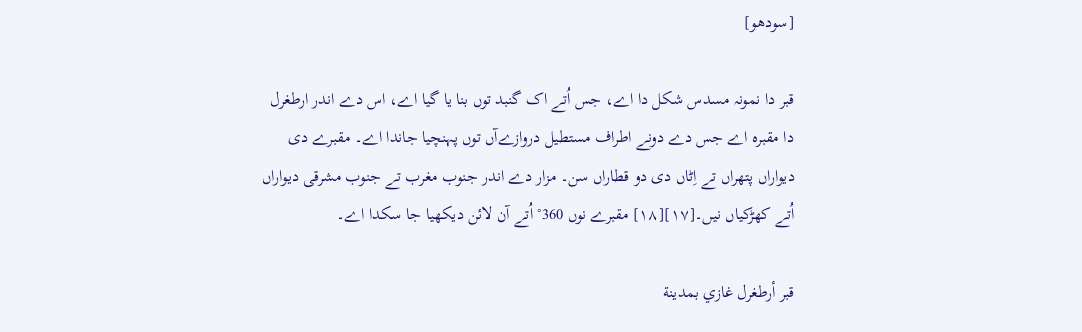[سودھو]

قبر دا نمونہ مسدس شکل دا اے، جس اُتے اک گنبد توں بنا يا گیا اے، اس دے اندر ارطغرل دا مقبرہ اے جس دے دونے اطراف مستطیل دروازےآں توں پہنچیا جاندا اے۔ مقبرے دی دیواراں پتھراں تے اِٹاں دی دو قطاراں سن۔ مزار دے اندر جنوب مغرب تے جنوب مشرقی دیواراں اُتے کھڑکیاں نيں۔[۱۷][۱۸] مقبرے نوں 360° اُتے آن لائن دیکھیا جا سکدا اے۔

قبر أرطغرل غازي بمدينة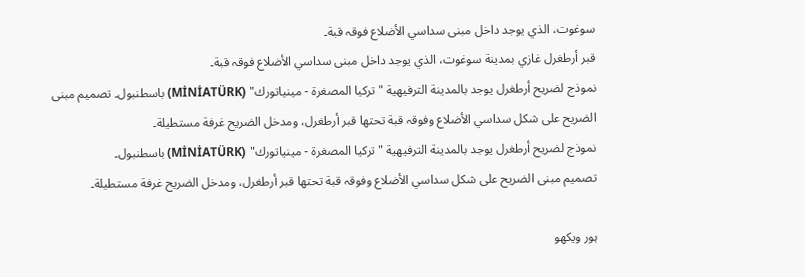سوغوت، الذي يوجد داخل مبنى سداسي الأضلاع فوقہ قبة۔
قبر أرطغرل غازي بمدينة سوغوت، الذي يوجد داخل مبنى سداسي الأضلاع فوقہ قبة۔
نموذج لضريح أرطغرل يوجد بالمدينة الترفيهية "تركيا المصغرة - مينياتورك" (MİNİATÜRK) باسطنبول۔ تصميم مبنى الضريح على شكل سداسي الأضلاع وفوقہ قبة تحتها قبر أرطغرل، ومدخل الضريح غرفة مستطيلة۔
نموذج لضريح أرطغرل يوجد بالمدينة الترفيهية "تركيا المصغرة - مينياتورك" (MİNİATÜRK) باسطنبول۔
تصميم مبنى الضريح على شكل سداسي الأضلاع وفوقہ قبة تحتها قبر أرطغرل، ومدخل الضريح غرفة مستطيلة۔

ہور ویکھو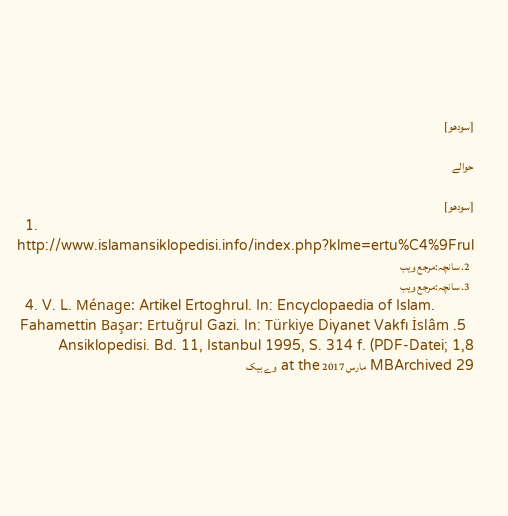[سودھو]

حوالے

[سودھو]
  1. http://www.islamansiklopedisi.info/index.php?klme=ertu%C4%9Frul
  2. سانچہ:مرجع ويب
  3. سانچہ:مرجع ويب
  4. V. L. Ménage: Artikel Ertoghrul. In: Encyclopaedia of Islam.
  5. Fahamettin Başar: Ertuğrul Gazi. In: Türkiye Diyanet Vakfı İslâm Ansiklopedisi. Bd. 11, Istanbul 1995, S. 314 f. (PDF-Datei; 1,8 MBArchived 29 مارس 2017 at the وے بیک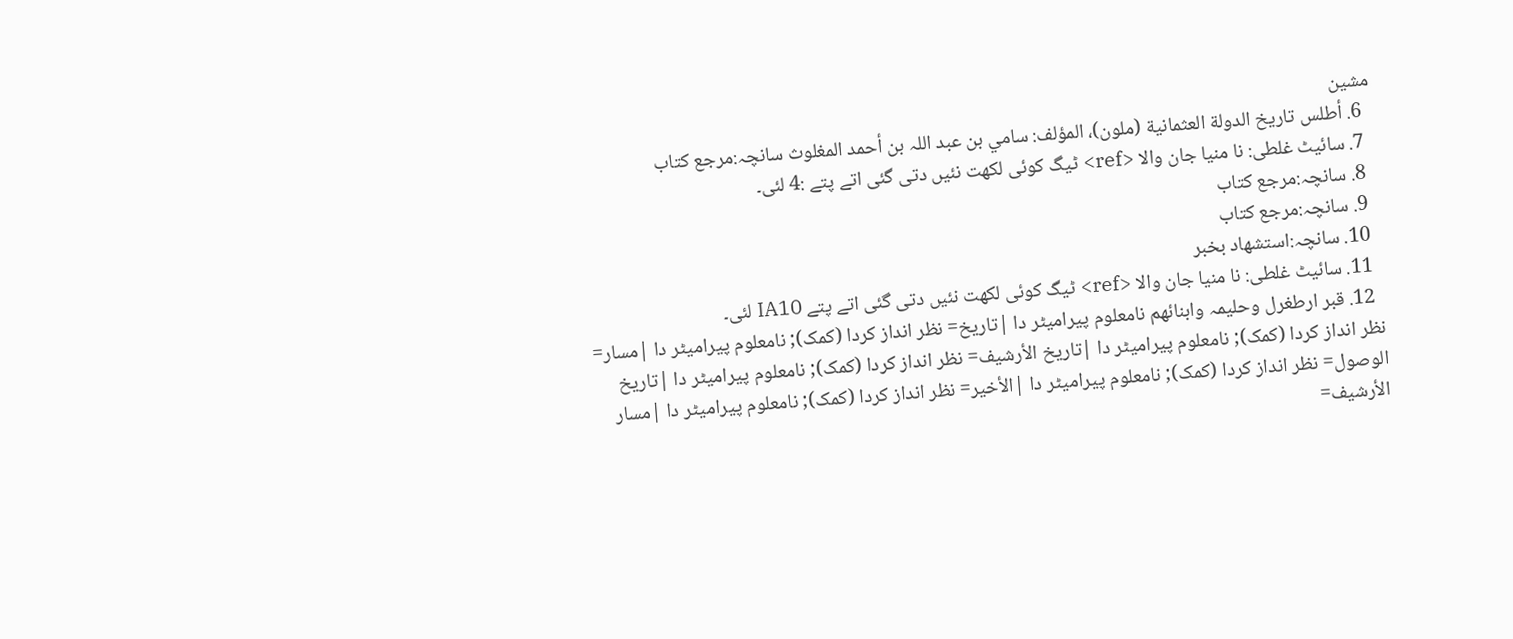مشین
  6. أطلس تاريخ الدولة العثمانية (ملون)، المؤلف: سامي بن عبد اللہ بن أحمد المغلوث سانچہ:مرجع كتاب
  7. سائیٹ غلطی: نا منیا جان والا <ref> ٹیگ کوئی لکھت نئیں دتی گئی اتے پتے :4 لئی۔
  8. سانچہ:مرجع كتاب
  9. سانچہ:مرجع كتاب
  10. سانچہ:استشهاد بخبر
  11. سائیٹ غلطی: نا منیا جان والا <ref> ٹیگ کوئی لکھت نئیں دتی گئی اتے پتے IA10 لئی۔
  12. قبر ارطغرل وحليمہ وابنائهم نامعلوم پیرامیٹر دا |تاريخ= نظر انداز کردا (کمک); نامعلوم پیرامیٹر دا |مسار= نظر انداز کردا (کمک); نامعلوم پیرامیٹر دا |تاريخ الأرشيف= نظر انداز کردا (کمک); نامعلوم پیرامیٹر دا |تاريخ الوصول= نظر انداز کردا (کمک); نامعلوم پیرامیٹر دا |الأخير= نظر انداز کردا (کمک); نامعلوم پیرامیٹر دا |مسار الأرشيف=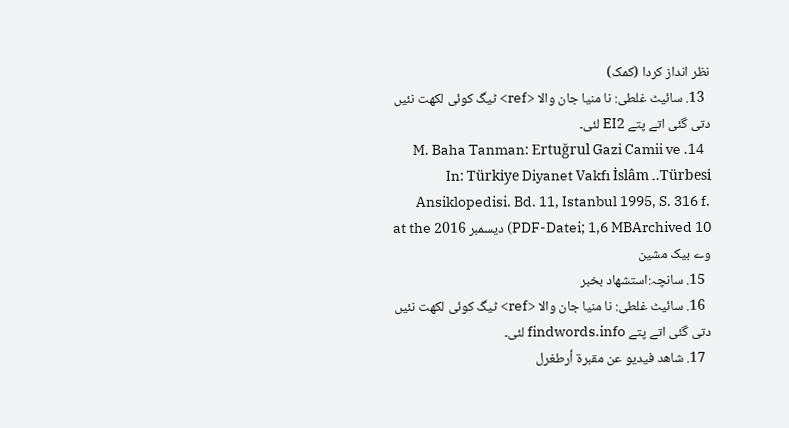نظر انداز کردا (کمک)
  13. سائیٹ غلطی: نا منیا جان والا <ref> ٹیگ کوئی لکھت نئیں دتی گئی اتے پتے EI2 لئی۔
  14. M. Baha Tanman: Ertuğrul Gazi Camii ve Türbesi.۔ In: Türkiye Diyanet Vakfı İslâm Ansiklopedisi. Bd. 11, Istanbul 1995, S. 316 f. (PDF-Datei; 1,6 MBArchived 10 ديسمبر 2016 at the وے بیک مشین
  15. سانچہ:استشهاد بخبر
  16. سائیٹ غلطی: نا منیا جان والا <ref> ٹیگ کوئی لکھت نئیں دتی گئی اتے پتے findwords.info لئی۔
  17. شاهد فيديو عن مقبرة أرطغرل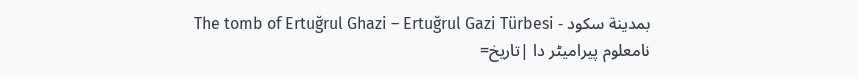بمدينة سكود - The tomb of Ertuğrul Ghazi – Ertuğrul Gazi Türbesi نامعلوم پیرامیٹر دا |تاريخ=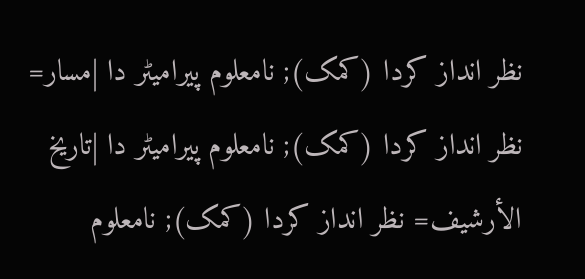نظر انداز کردا (کمک); نامعلوم پیرامیٹر دا |مسار= نظر انداز کردا (کمک); نامعلوم پیرامیٹر دا |تاريخ الأرشيف= نظر انداز کردا (کمک); نامعلوم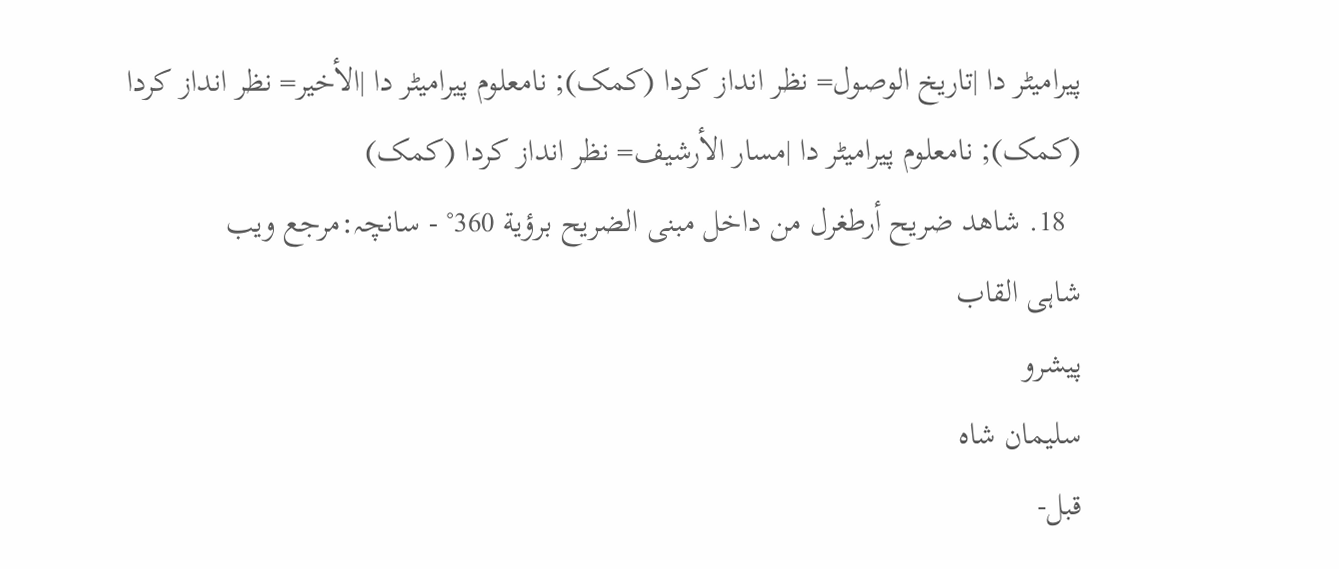پیرامیٹر دا |تاريخ الوصول= نظر انداز کردا (کمک); نامعلوم پیرامیٹر دا |الأخير= نظر انداز کردا (کمک); نامعلوم پیرامیٹر دا |مسار الأرشيف= نظر انداز کردا (کمک)
  18. شاهد ضريح أرطغرل من داخل مبنى الضريح برؤية 360° - سانچہ:مرجع ويب
شاہی القاب
پیشرو
سلیمان شاہ
قبل-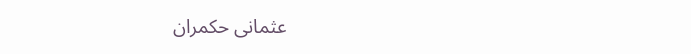عثمانی حکمران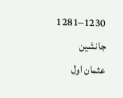1230–1281
جانشین
عثمان اول